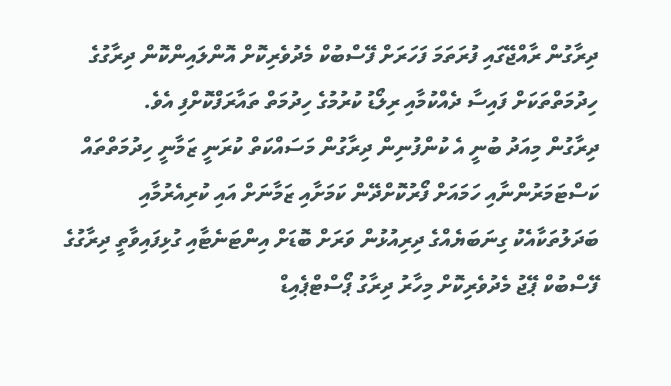ދިރާގުން ރާއްޖޭގައި ފުރަތަމަ ފަހަރަށް ފޭސްބުކް މެދުވެރިކޮށް އޮންލައިންކޮން ދިރާގުގެ ހިދުމަތްތަކަށް ފައިސާ ދެއްކުމާއި ރިލޯޑު ކުރުމުގެ ހިދުމަތް ތައާރަފްކޮށްފި އެވެ.
ދިރާގުން މިއަދު ބުނީ އެ ކުންފުނިން ދިރާގުން މަސައްކަތް ކުރަނީ ޒަމާނީ ހިދުމަތްތައް ކަސްޓަމަރުންނާއި ހަމައަށް ފޯރުކޮށްދޭން ކަމަށާއި ޒަމާނަށް އައި ކުރިއެރުމާއި ބަދަލުތަކާއެކު ގިނަބަޔެއްގެ ދިރިއުޅުން ވަރަށް ބޮޑަށް އިންޓަނެޓާއި ގުޅިފައިވާތީ ދިރާގުގެ ފޭސްބުކް ޕޭޖު މެދުވެރިކޮށް މިހާރު ދިރާގު ޕޯސްޓްޕެއިޑް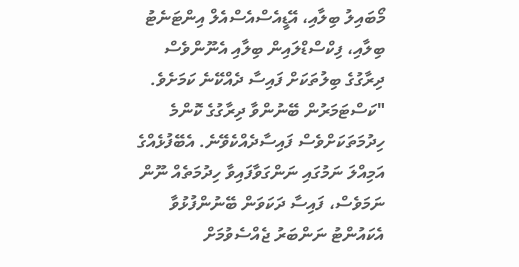މޯބައިލު ބިލާއި، އޭޑީއެސްއެސްއެލް އިންޓަނެޓު ބިލާއި، ފިކްސްޑްލައިން ބިލާއި އެނޫންވެސް ދިރާގުގެ ބިލުތަކަށް ފައިސާ ދެއްކޭނެ ކަމަށެވެ.
"ކަސްޓަމަރުން ބޭނުންވާ ދިރާގުގެ ކޮންމެ ހިދުމަތަކަށްވެސް ފައިސާދެއްކެވޭނެ. އެބޭފުޅެއްގެ އަމިއްލަ ނަމުގައި ނަންގަވާފައިވާ ހިދުމަތެއް ނޫން ނަމަވެސް، ފައިސާ ދަކަވަން ބޭނުންފުޅުވާ އެކައުންޓު ނަންބަރު ޖެއްސެވުމަށް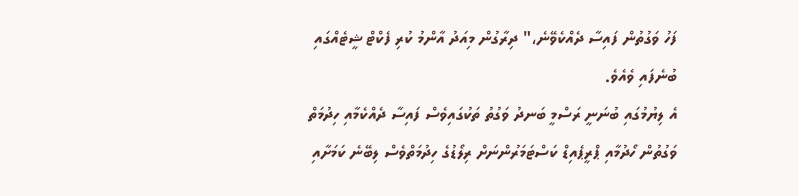ފަހު ވަގުތުން ފައިސާ ދެއްކެވޭނެ،" ދިރާގުން މިއަދު އާންމު ކުރި ފެކްޓް ޝީޓެއްގައި ބުނެފައި ވެއެވެ.
އެ ލިޔުމުގައި ބުނަނީ ރަސްމީ ބަނދު ވަގުތު ތަކުގައިވެސް ފައިސާ ދެއްކެމާއި ހިދުމަތް ވަގުތުން ހޯދުމާއި ޕްރީޕެއިޑް ކަސްޓަމަރުންނަށް ރިލޯޑުގެ ހިދުމަތްވެސް ލިބޭނެ ކަމަށާއި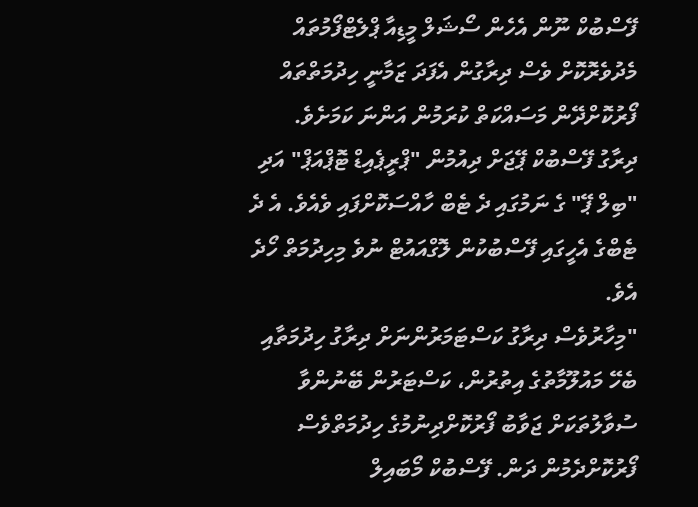ފޭސްބުކް ނޫން އެހެން ސޯޝަލް މީޑިއާ ޕްލެޓްފޯމުތައް މެދުވެރޮކޮށް ވެސް ދިރާގުން އެފަދަ ޒަމާނީ ހިދުމަތްތައް ފޯރުކޮށްދޭން މަސައްކަތް ކުރަމުން އަންނަ ކަމަށެވެ.
ދިރާގު ފޭސްބުކް ޕޭޖަށް ދިއުމުން "ޕްރީޕެއިޑް ޓޮޕްއަޕް" އަދި "ބިލް ޕޭ" ގެ ނަމުގައި ދެ ޓެބް ހާއްސަކޮށްފައި ވެއެވެ. އެ ދެ ޓެބްގެ އެހީގައި ފޭސްބުކުން ލޮގްއައުޓް ނުވެ މިހިދުމަތް ހޯދެ އެވެ.
"މިހާރުވެސް ދިރާގު ކަސްޓަމަރުންނަށް ދިރާގު ހިދުމަތާއި ބެހޭ މައުލޫމާތުގެ އިތުރުން، ކަސްޓަރުން ބޭނުންވާ ސުވާލުތަކަށް ޖަވާބު ފޯރުކޮށްދިނުމުގެ ހިދުމަތްވެސް ފޯރުކޮށްދެމުން ދަން. ފޭސްބުކް މޯބައިލް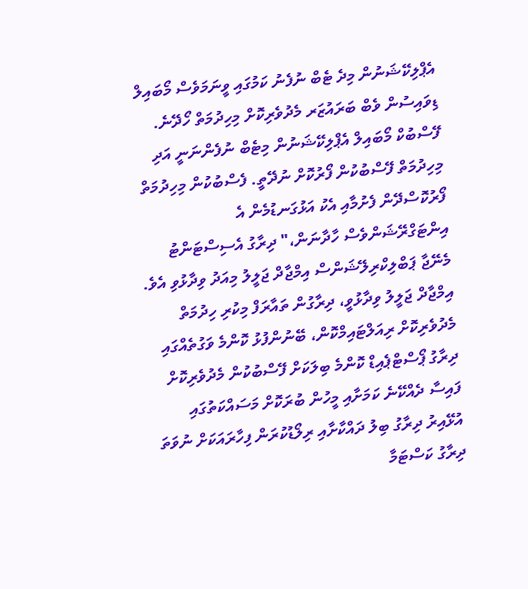އެޕްލިކޭޝަނުން މިދެ ޓެބް ނުފެނު ކަމުގައި ވީނަމަވެސް މޯބައިލް ޑިވައިސުން ވެބް ބަރައުޒަރ މެދުވެރިކޮށް މިހިދުމަތް ހޯދޭނެ. ފޭސްބުކް މޯބައިލް އެޕްލިކޭޝަނުން މިޓެބް ނުފެންނަނީ އަދި މިހިދުމަތް ފޭސްބުކުން ފޯރުކޮށް ނުދޭތީ. ފެސްބުކުން މިހިދުމަތް ފޯރުކޮސްދޭން ފެށުމާއި އެކު އަޅުގަނޑުމެން އެ އިންޓަގްރޭޝަންވެސް ހާދާނަން،" ދިރާގު އެސިސްޓަންޓު މެނޭޖާ ޕަބްލިކްރިލޭޝަންސް އިމްޖާދް ޖަލީލު މިއަދު ވިދާޅުވި އެވެ.
އިމްޖާދް ޖަލީލު ވިދާޅުވީ، ދިރާގުން ތައާރަފް މިކުރި ހިދުމަތް މެދުވެރިކޮށް ރިއަލްޓައިމްކޮން، ބޭނުންފުޅު ކޮންމެ ވަގުތެއްގައި ދިރާގު ޕޯސްޓްޕެއިޑް ކޮންމެ ބިލަކަށް ފޭސްބުކުން މެދުވެރިކޮށް ފައިސާ ދެއްކޭނެ ކަމަށާއި މީހުން ބުރަކޮށް މަސައްކަތުގައި އުޅޭއިރު ދިރާގު ބިލު ދައްކާށާއި ރިލޯޑުކުރަން ފިހާރައަކަށް ނުވަތަ ދިރާގު ކަސްޓަމާ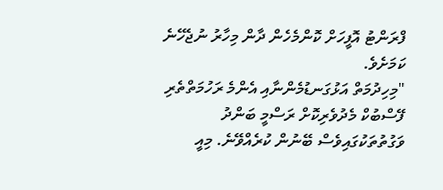ފްރަންޓު އޮފީހަށް ކޮންމެހެން ދާން މިހާރު ނުޖެހޭނެ ކަމަށެވެ.
"މިހިދުމަތް އަޅުގަނޑުމެންނާއި އެންމެ ރަހުމަތްތެރި ފޭސްބުކް މެދުވެރިކޮށް ރަސްމީ ބަންދު ވަގުތުތަކުގައިވެސް ބޭނުން ކުރެއްވޭނެ. މިއީ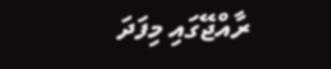ރާއްޖޭގައި މިފަދަ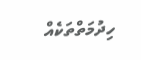ހިދުމަތްތަކެއް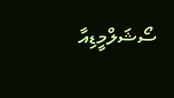ސޯޝަލްމީޑިއާ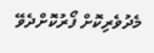މެދުވެރިކޮށް ފޯރުކޮށްދެވޭ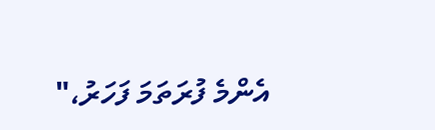އެންމެ ފުރަތަމަ ފަހަރު،"